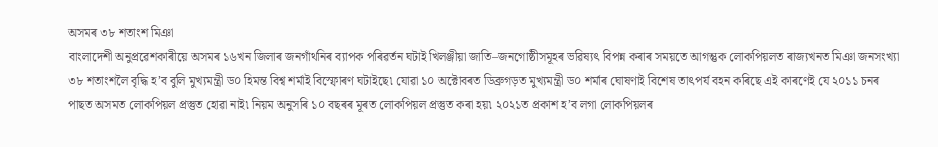অসমৰ ৩৮ শতাংশ মিঞা
বাংলাদেশী অনুপ্রৱেশকাৰীয়ে অসমৰ ১৬খন জিলাৰ জনগাঁথনিৰ ব্যাপক পৰিৱর্তন ঘটাই খিলঞ্জীয়া জাতি–জনগোষ্ঠীসমূহৰ ভৱিষ্যৎ বিপন্ন কৰাৰ সময়তে আগন্তুক লোকপিয়লত ৰাজ্যখনত মিঞা জনসংখ্যা ৩৮ শতাংশলৈ বৃদ্ধি হ’ব বুলি মুখ্যমন্ত্রী ড০ হিমন্ত বিশ্ব শর্মাই বিস্ফোৰণ ঘটাইছে৷ যোৱা ১০ অক্টোবৰত ডিব্রুগড়ত মুখ্যমন্ত্রী ড০ শর্মাৰ ঘোষণাই বিশেষ তাৎপর্য বহন কৰিছে এই কাৰণেই যে ২০১১ চনৰ পাছত অসমত লোকপিয়ল প্রস্তুত হোৱা নাই৷ নিয়ম অনুসৰি ১০ বছৰৰ মূৰত লোকপিয়ল প্রস্তুত কৰা হয়৷ ২০২১ত প্রকাশ হ’ব লগা লোকপিয়লৰ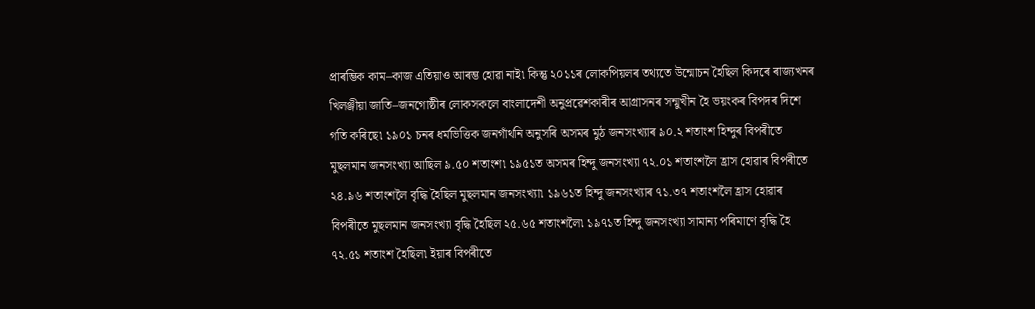প্রাৰম্ভিক কাম–কাজ এতিয়াও আৰম্ভ হোৱা নাই৷ কিন্তু ২০১১ৰ লোকপিয়লৰ তথ্যতে উন্মোচন হৈছিল কিদৰে ৰাজ্যখনৰ খিলঞ্জীয়া জাতি–জনগোষ্ঠীৰ লোকসকলে বাংলাদেশী অনুপ্রৱেশকাৰীৰ আগ্রাসনৰ সন্মুখীন হৈ ভয়ংকৰ বিপদৰ দিশে গতি কৰিছে৷ ১৯০১ চনৰ ধর্মভিত্তিক জনগাঁথনি অনুসৰি অসমৰ মুঠ জনসংখ্যাৰ ৯০.২ শতাংশ হিন্দুৰ বিপৰীতে মুছলমান জনসংখ্যা আছিল ৯.৫০ শতাংশ৷ ১৯৫১ত অসমৰ হিন্দু জনসংখ্যা ৭২.০১ শতাংশলৈ হ্রাস হোৱাৰ বিপৰীতে ২৪.৯৬ শতাংশলৈ বৃদ্ধি হৈছিল মুছলমান জনসংখ্যা৷ ১৯৬১ত হিন্দু জনসংখ্যাৰ ৭১.৩৭ শতাংশলৈ হ্রাস হোৱাৰ বিপৰীতে মুছলমান জনসংখ্যা বৃদ্ধি হৈছিল ২৫.৬৫ শতাংশলৈ৷ ১৯৭১ত হিন্দু জনসংখ্যা সামান্য পৰিমাণে বৃদ্ধি হৈ ৭২.৫১ শতাংশ হৈছিল৷ ইয়াৰ বিপৰীতে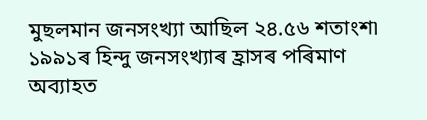মুছলমান জনসংখ্যা আছিল ২৪.৫৬ শতাংশ৷ ১৯৯১ৰ হিন্দু জনসংখ্যাৰ হ্রাসৰ পৰিমাণ অব্যাহত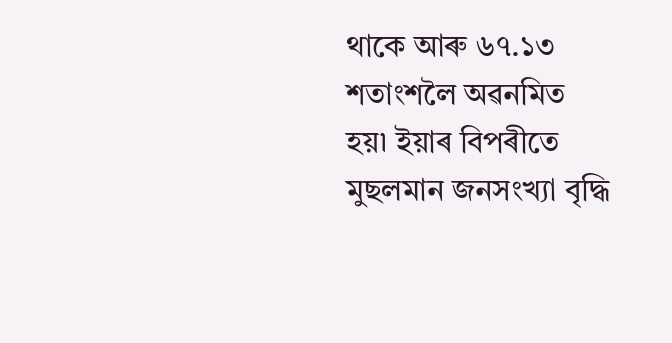থাকে আৰু ৬৭.১৩ শতাংশলৈ অৱনমিত হয়৷ ইয়াৰ বিপৰীতে মুছলমান জনসংখ্যা বৃদ্ধি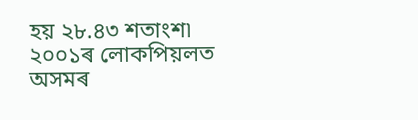হয় ২৮.৪৩ শতাংশ৷ ২০০১ৰ লোকপিয়লত অসমৰ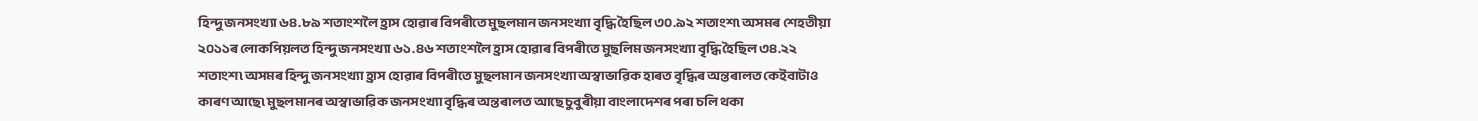হিন্দু জনসংখ্যা ৬৪.৮৯ শতাংশলৈ হ্রাস হোৱাৰ বিপৰীতে মুছলমান জনসংখ্যা বৃদ্ধি হৈছিল ৩০.৯২ শতাংশ৷ অসমৰ শেহতীয়া ২০১১ৰ লোকপিয়লত হিন্দু জনসংখ্যা ৬১.৪৬ শতাংশলৈ হ্রাস হোৱাৰ বিপৰীতে মুছলিম জনসংখ্যা বৃদ্ধি হৈছিল ৩৪.২২ শতাংশ৷ অসমৰ হিন্দু জনসংখ্যা হ্রাস হোৱাৰ বিপৰীতে মুছলমান জনসংখ্যা অস্বাভাৱিক হাৰত বৃদ্ধিৰ অন্তৰালত কেইবাটাও কাৰণ আছে৷ মুছলমানৰ অস্বাভাৱিক জনসংখ্যা বৃদ্ধিৰ অন্তৰালত আছে চুবুৰীয়া বাংলাদেশৰ পৰা চলি থকা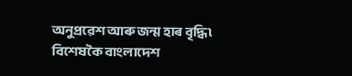অনুপ্রৱেশ আৰু জন্ম হাৰ বৃদ্ধি৷ বিশেষকৈ বাংলাদেশ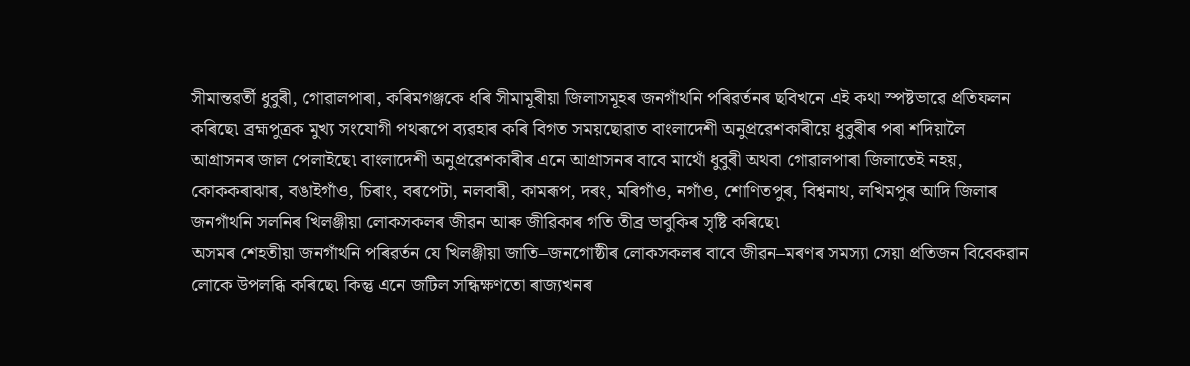সীমান্তৱর্তী ধুবুৰী, গোৱালপাৰা, কৰিমগঞ্জকে ধৰি সীমামূৰীয়া জিলাসমূহৰ জনগাঁথনি পৰিৱর্তনৰ ছবিখনে এই কথা স্পষ্টভাৱে প্রতিফলন কৰিছে৷ ব্রহ্মপুত্রক মুখ্য সংযোগী পথৰূপে ব্যৱহাৰ কৰি বিগত সময়ছোৱাত বাংলাদেশী অনুপ্রৱেশকাৰীয়ে ধুবুৰীৰ পৰা শদিয়ালৈ আগ্রাসনৰ জাল পেলাইছে৷ বাংলাদেশী অনুপ্রৱেশকাৰীৰ এনে আগ্রাসনৰ বাবে মাথোঁ ধুবুৰী অথবা গোৱালপাৰা জিলাতেই নহয়, কোককৰাঝাৰ, বঙাইগাঁও, চিৰাং, বৰপেটা, নলবাৰী, কামৰূপ, দৰং, মৰিগাঁও, নগাঁও, শোণিতপুৰ, বিশ্বনাথ, লখিমপুৰ আদি জিলাৰ জনগাঁথনি সলনিৰ খিলঞ্জীয়া লোকসকলৰ জীৱন আৰু জীৱিকাৰ গতি তীব্র ভাবুকিৰ সৃষ্টি কৰিছে৷
অসমৰ শেহতীয়া জনগাঁথনি পৰিৱর্তন যে খিলঞ্জীয়া জাতি–জনগোষ্ঠীৰ লোকসকলৰ বাবে জীৱন–মৰণৰ সমস্যা সেয়া প্রতিজন বিবেকৱান লোকে উপলব্ধি কৰিছে৷ কিন্তু এনে জটিল সন্ধিক্ষণতো ৰাজ্যখনৰ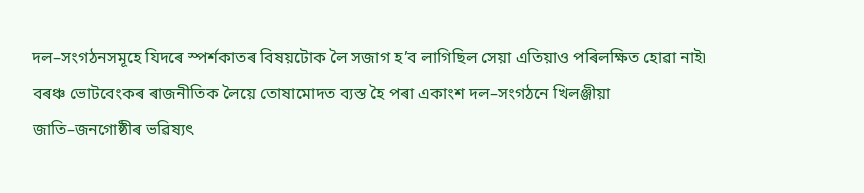দল–সংগঠনসমূহে যিদৰে স্পর্শকাতৰ বিষয়টোক লৈ সজাগ হ’ব লাগিছিল সেয়া এতিয়াও পৰিলক্ষিত হোৱা নাই৷ বৰঞ্চ ভোটবেংকৰ ৰাজনীতিক লৈয়ে তোষামোদত ব্যস্ত হৈ পৰা একাংশ দল–সংগঠনে খিলঞ্জীয়া জাতি–জনগোষ্ঠীৰ ভৱিষ্যৎ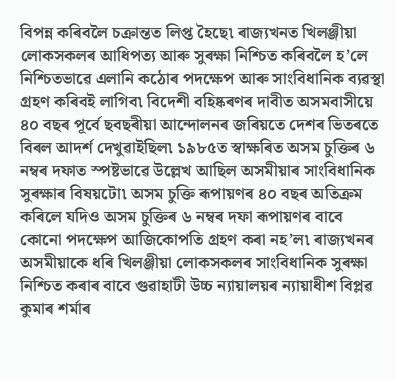বিপন্ন কৰিবলৈ চক্রান্তত লিপ্ত হৈছে৷ ৰাজ্যখনত খিলঞ্জীয়া লোকসকলৰ আধিপত্য আৰু সুৰক্ষা নিশ্চিত কৰিবলৈ হ’লে নিশ্চিতভাৱে এলানি কঠোৰ পদক্ষেপ আৰু সাংবিধানিক ব্যৱস্থা গ্রহণ কৰিবই লাগিব৷ বিদেশী বহিষ্কৰণৰ দাবীত অসমবাসীয়ে ৪০ বছৰ পূর্বে ছবছৰীয়া আন্দোলনৰ জৰিয়তে দেশৰ ভিতৰতে বিৰল আদর্শ দেখুৱাইছিল৷ ১৯৮৫ত স্বাক্ষৰিত অসম চুক্তিৰ ৬ নম্বৰ দফাত স্পষ্টভাৱে উল্লেখ আছিল অসমীয়াৰ সাংবিধানিক সুৰক্ষাৰ বিষয়টো৷ অসম চুক্তি ৰূপায়ণৰ ৪০ বছৰ অতিক্রম কৰিলে যদিও অসম চুক্তিৰ ৬ নম্বৰ দফা ৰূপায়ণৰ বাবে কোনো পদক্ষেপ আজিকোপতি গ্রহণ কৰা নহ’ল৷ ৰাজ্যখনৰ অসমীয়াকে ধৰি খিলঞ্জীয়া লোকসকলৰ সাংবিধানিক সুৰক্ষা নিশ্চিত কৰাৰ বাবে গুৱাহাটী উচ্চ ন্যায়ালয়ৰ ন্যায়াধীশ বিপ্লৱ কুমাৰ শর্মাৰ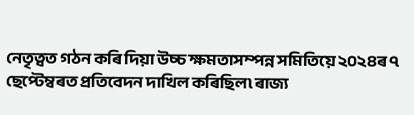নেতৃত্বত গঠন কৰি দিয়া উচ্চ ক্ষমতাসম্পন্ন সমিতিয়ে ২০২৪ৰ ৭ ছেপ্টেম্বৰত প্রতিবেদন দাখিল কৰিছিল৷ ৰাজ্য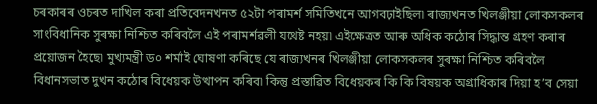চৰকাৰৰ ওচৰত দাখিল কৰা প্রতিবেদনখনত ৫২টা পৰামর্শ সমিতিখনে আগবঢ়াইছিল৷ ৰাজ্যখনত খিলঞ্জীয়া লোকসকলৰ সাংবিধানিক সুৰক্ষা নিশ্চিত কৰিবলৈ এই পৰামর্শৱলী যথেষ্ট নহয়৷ এইক্ষেত্রত আৰু অধিক কঠোৰ সিদ্ধান্ত গ্রহণ কৰাৰ প্রয়োজন হৈছে৷ মুখ্যমন্ত্রী ড০ শর্মাই ঘোষণা কৰিছে যে ৰাজ্যখনৰ খিলঞ্জীয়া লোকসকলৰ সুৰক্ষা নিশ্চিত কৰিবলৈ বিধানসভাত দুখন কঠোৰ বিধেয়ক উত্থাপন কৰিব৷ কিন্তু প্রস্তাৱিত বিধেয়কৰ কি কি বিষয়ক অগ্রাধিকাৰ দিয়া হ’ব সেয়া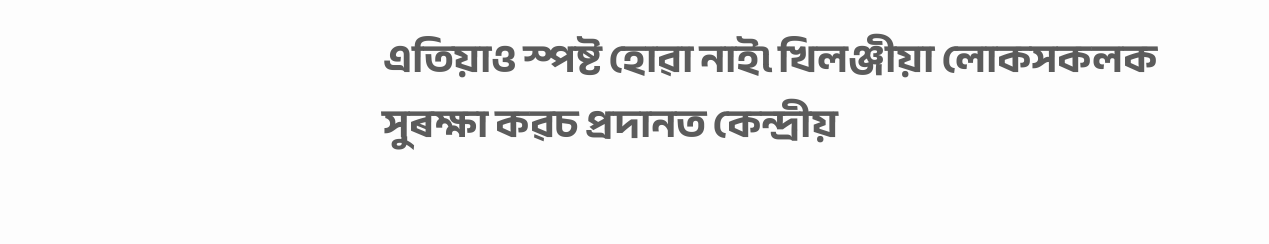এতিয়াও স্পষ্ট হোৱা নাই৷ খিলঞ্জীয়া লোকসকলক সুৰক্ষা কৱচ প্রদানত কেন্দ্রীয়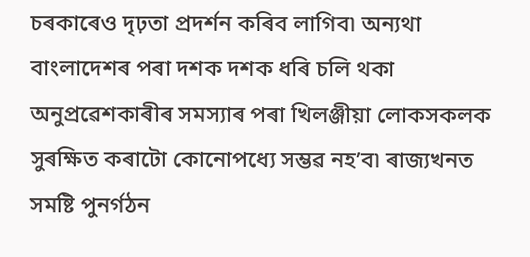চৰকাৰেও দৃঢ়তা প্রদর্শন কৰিব লাগিব৷ অন্যথা বাংলাদেশৰ পৰা দশক দশক ধৰি চলি থকা অনুপ্রৱেশকাৰীৰ সমস্যাৰ পৰা খিলঞ্জীয়া লোকসকলক সুৰক্ষিত কৰাটো কোনোপধ্যে সম্ভৱ নহ’ব৷ ৰাজ্যখনত সমষ্টি পুনর্গঠন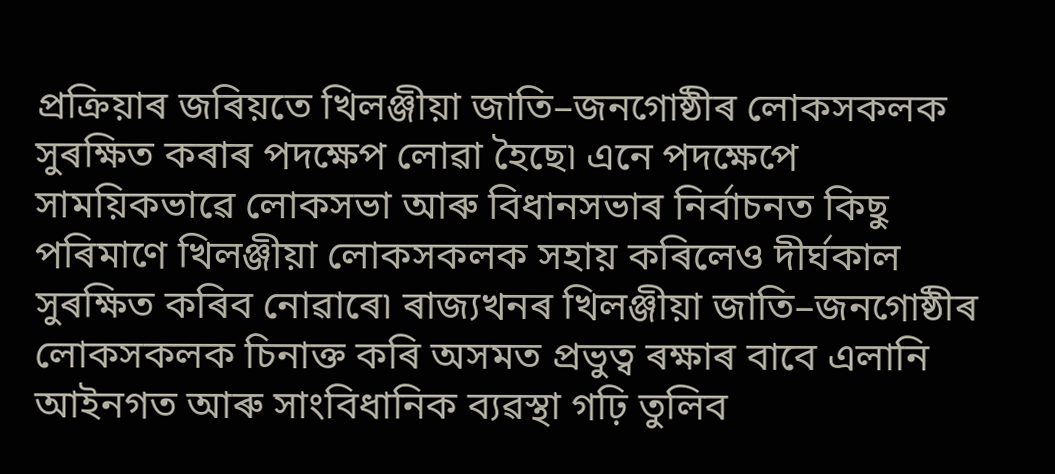প্রক্রিয়াৰ জৰিয়তে খিলঞ্জীয়া জাতি–জনগোষ্ঠীৰ লোকসকলক সুৰক্ষিত কৰাৰ পদক্ষেপ লোৱা হৈছে৷ এনে পদক্ষেপে সাময়িকভাৱে লোকসভা আৰু বিধানসভাৰ নির্বাচনত কিছু পৰিমাণে খিলঞ্জীয়া লোকসকলক সহায় কৰিলেও দীর্ঘকাল সুৰক্ষিত কৰিব নোৱাৰে৷ ৰাজ্যখনৰ খিলঞ্জীয়া জাতি–জনগোষ্ঠীৰ লোকসকলক চিনাক্ত কৰি অসমত প্রভুত্ব ৰক্ষাৰ বাবে এলানি আইনগত আৰু সাংবিধানিক ব্যৱস্থা গঢ়ি তুলিব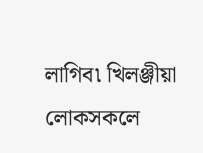লাগিব৷ খিলঞ্জীয়া লোকসকলে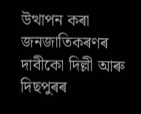উত্থাপন কৰা জনজাতিকৰণৰ দাবীকো দিল্লী আৰু দিছপুৰৰ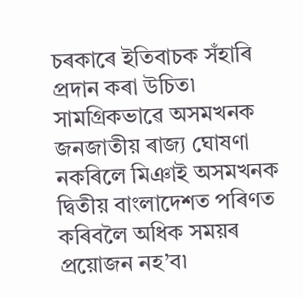চৰকাৰে ইতিবাচক সঁহাৰি প্রদান কৰা উচিত৷ সামগ্রিকভাৱে অসমখনক জনজাতীয় ৰাজ্য ঘোষণা নকৰিলে মিঞাই অসমখনক দ্বিতীয় বাংলাদেশত পৰিণত কৰিবলৈ অধিক সময়ৰ প্রয়োজন নহ’ব৷